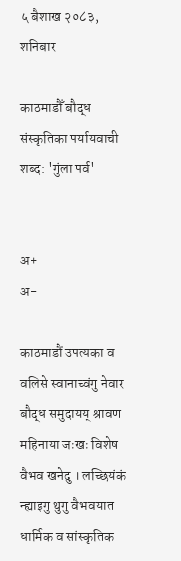५ बैशाख २०८३, शनिबार

काठमाडौँ बौद्ध संस्कृतिका पर्यायवाची शब्द: 'गुंला पर्व'


अ+
अ-

काठमाडौं उपत्यका व वलिसे स्वानाच्वंगु नेवार बौद्ध समुदायय् श्रावण महिनाया जःखः विशेष वैभव खनेदु । लच्छियंकं न्ह्याइगु थुगु वैभवयात धार्मिक व सांस्कृतिक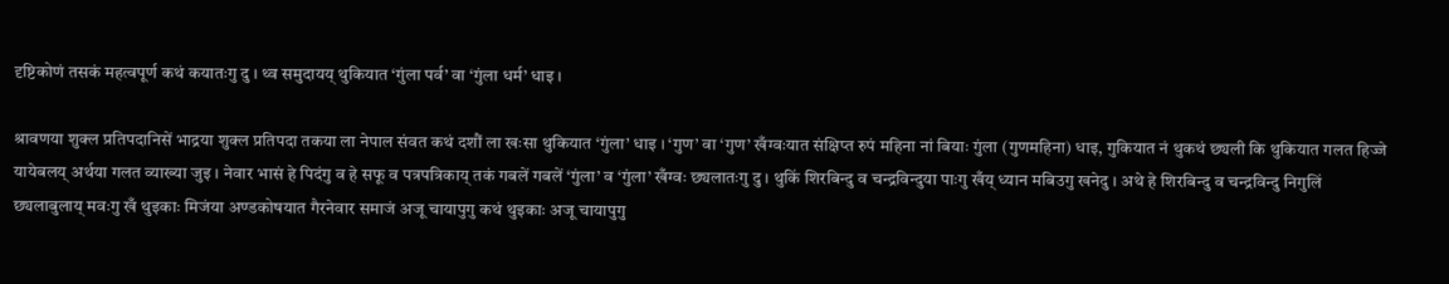दृष्टिकोणं तसकं महत्वपूर्ण कथं कयातःगु दु । थ्व समुदायय् थुकियात ‘गुंला पर्व’ वा ‘गुंला धर्म’ धाइ ।

श्रावणया शुक्ल प्रतिपदानिसें भाद्रया शुक्ल प्रतिपदा तकया ला नेपाल संवत कथं दशौं ला खःसा थुकियात ‘गुंला’ धाइ । ‘गुण’ वा ‘गुण’ खँग्वःयात संक्षिप्त रुपं महिना नां बियाः गुंला (गुणमहिना) धाइ, गुकियात नं थुकथं छ्यली कि थुकियात गलत हिज्जे यायेबलय् अर्थया गलत व्याख्या जुइ । नेवार भासं हे पिदंगु व हे सफू व पत्रपत्रिकाय् तकं गबलें गबलें ‘गुंला’ व ‘गुंला’ खँग्वः छ्यलातःगु दु । थुकिं शिरबिन्दु व चन्द्रविन्दुया पाःगु खँय् ध्यान मबिउगु खनेदु । अथे हे शिरबिन्दु व चन्द्रविन्दु निगुलिं छ्यलाबुलाय् मवःगु खँ थुइकाः मिजंया अण्डकोषयात गैरनेवार समाजं अजू चायापुगु कथं थुइकाः अजू चायापुगु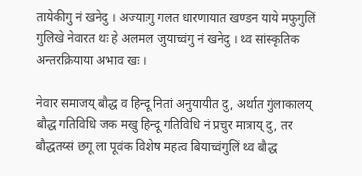तायेकीगु नं खनेदु । अज्याःगु गलत धारणायात खण्डन याये मफुगुलिं गुलिखे नेवारत थः हे अलमल जुयाच्वंगु नं खनेदु । थ्व सांस्कृतिक अन्तरक्रियाया अभाव खः ।

नेवार समाजय् बौद्ध व हिन्दू नितां अनुयायीत दु, अर्थात गुंलाकालय् बौद्ध गतिविधि जक मखु हिन्दू गतिविधि नं प्रचुर मात्राय् दु, तर बौद्धतय्सं छगू ला पूवंक विशेष महत्व बियाच्वंगुलिं थ्व बौद्ध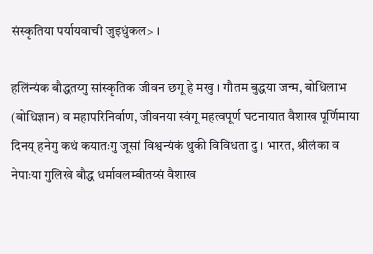संस्कृतिया पर्यायवाची जुइधुंकल> ।

हलिंन्यंक बौद्धतय्गु सांस्कृतिक जीवन छगू हे मखु । गौतम बुद्धया जन्म, बोधिलाभ (बोधिज्ञान) व महापरिनिर्वाण, जीवनया स्वंगू महत्वपूर्ण घटनायात वैशाख पूर्णिमाया दिनय् हनेगु कथं कयातःगु जूसां विश्वन्यंकं थुकी विविधता दु । भारत, श्रीलंका व नेपाःया गुलिखे बौद्ध धर्मावलम्बीतय्सं वैशाख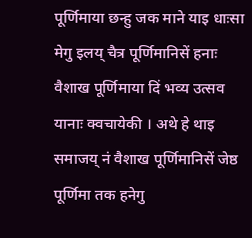पूर्णिमाया छन्हु जक माने याइ धाःसा मेगु इलय् चैत्र पूर्णिमानिसें हनाः वैशाख पूर्णिमाया दिं भव्य उत्सव यानाः क्वचायेकी । अथे हे थाइ समाजय् नं वैशाख पूर्णिमानिसें जेष्ठ पूर्णिमा तक हनेगु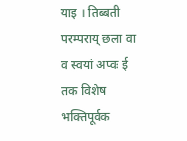याइ । तिब्बती परम्पराय् छला वा व स्वयां अप्वः ई तक विशेष भक्तिपूर्वक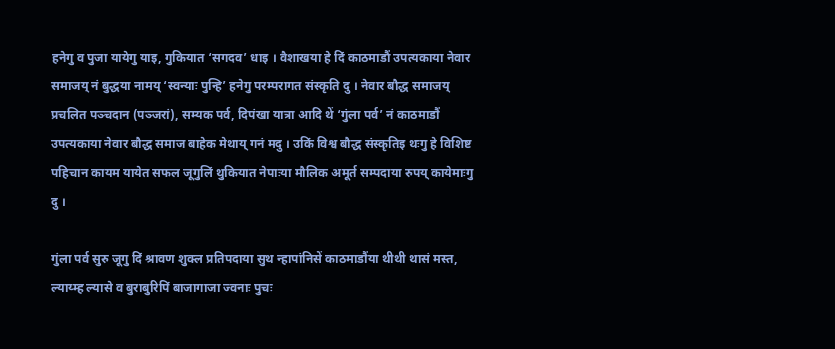हनेगु व पुजा यायेगु याइ, गुकियात ‘सगदव’ धाइ । वैशाखया हे दिं काठमाडौं उपत्यकाया नेवार समाजय् नं बुद्धया नामय् ‘स्वन्याः पुन्हि’ हनेगु परम्परागत संस्कृति दु । नेवार बौद्ध समाजय् प्रचलित पञ्चदान (पञ्जरां), सम्यक पर्व, दिपंखा यात्रा आदि थें ‘गुंला पर्व’ नं काठमाडौं उपत्यकाया नेवार बौद्ध समाज बाहेक मेथाय् गनं मदु । उकिं विश्व बौद्ध संस्कृतिइ थःगु हे विशिष्ट पहिचान कायम यायेत सफल जूगुलिं थुकियात नेपाःया मौलिक अमूर्त सम्पदाया रुपय् कायेमाःगु दु ।

गुंला पर्व सुरु जूगु दिं श्रावण शुक्ल प्रतिपदाया सुथ न्हापांनिसें काठमाडौंया थीथी थासं मस्त, ल्याय्म्ह ल्यासे व बुराबुरिपिं बाजागाजा ज्वनाः पुचः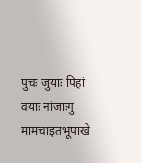पुचः जुयाः पिहां वयाः नांजाःगु मामचाइतभूपाखे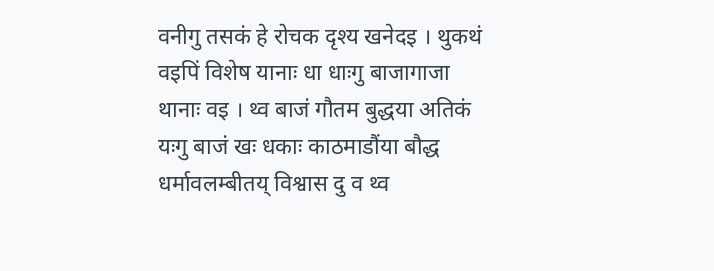वनीगु तसकं हे रोचक दृश्य खनेदइ । थुकथं वइपिं विशेष यानाः धा धाःगु बाजागाजा थानाः वइ । थ्व बाजं गौतम बुद्धया अतिकं यःगु बाजं खः धकाः काठमाडौंया बौद्ध धर्मावलम्बीतय् विश्वास दु व थ्व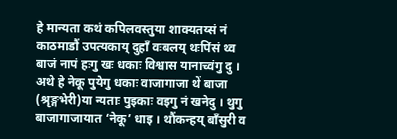हे मान्यता कथं कपिलवस्तुया शाक्यतय्सं नं काठमाडौं उपत्यकाय् दुहाँ वःबलय् थःपिंसं थ्व बाजं नापं हःगु खः धकाः विश्वास यानाच्वंगु दु । अथे हे नेकू पुयेगु धकाः वाजागाजा थें बाजा (श्रृङ्गभेरी)या न्यताः पुइकाः वइगु नं खनेदु । थुगु बाजागाजायात ‘नेकू’ धाइ । थौंकन्हय् बाँसुरी व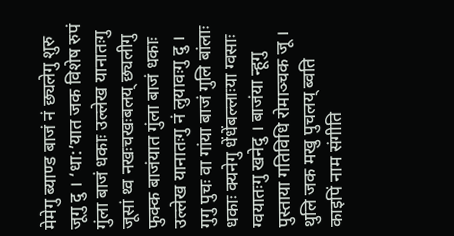मेमेगु ब्याण्ड बाजं नं छ्यलेगु शुरु जूगु दु । ‘धा:’यात जक विशेष रुपं गुंला बाजं धकाः उल्लेख यानातःगु जूसां थ्व नखःचखःबलय् छ्यलीगु फुक्क बाजंयात गुंला बाजं धकाः उल्लेख यानातःगु नं लुयावःगु दु । गुगु पुचः वा गांया बाजं गुलि बांलाः धकाः क्यनेगु धेंधेंबल्लाःया ग्वसाः ग्वयातःगु खनेदु । बाजंया न्हूगु पुस्ताया गतिविधि रोमाञ्चक जू । थुलि जक मखु पुचलय् ब्वति काइपिं नाम संगीति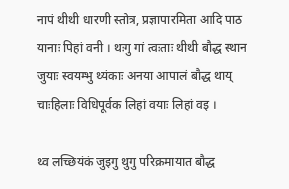नापं थीथी धारणी स्तोत्र, प्रज्ञापारमिता आदि पाठ यानाः पिहां वनी । थःगु गां त्वःताः थीथी बौद्ध स्थान जुयाः स्वयम्भु थ्यंकाः अनया आपालं बौद्ध थाय् चाःहिलाः विधिपूर्वक लिहां वयाः लिहां वइ ।

थ्व लच्छियंकं जुइगु थुगु परिक्रमायात बौद्ध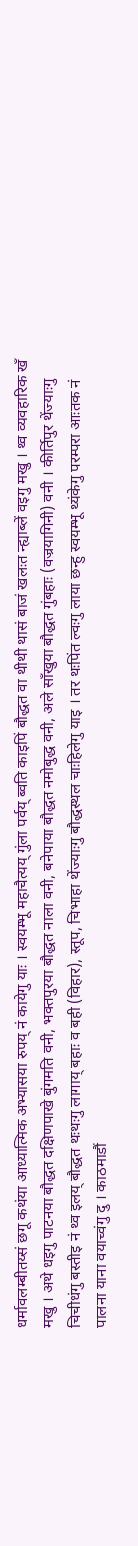धर्मावलम्बीतय्सं छगू कथंया आध्यात्मिक अभ्यासया रुपय् नं कायेगु याः । स्वयम्भू महाचैत्यय् गुंला पर्वय् ब्वति काइपिं बौद्धत वा थीथी थासं बाजं खलःत न्ह्याब्लें वइगु मखु । थ्व व्यवहारिक खँ मखु । अथे धइगु पाटनया बौद्धत दक्षिणपाखे बुंगमति वनी, भक्तपुरया बौद्धत नाला वनी, बनेपाया बौद्धत नमोबुद्ध वनी, अले साँखुया बौद्धत गुंबहाः (वज्रयागिनी) वनी । कीर्तिपुर थेंज्याःगु चिचीधंगु बस्तीइ नं थ्व इलय् बौद्धत थःथःगु लागाय् बहाः व बही (विहार), स्तूप, चिभाहा थेंज्याःगु बौद्धस्थल चाःहिलेगु याइ । तर थःपिंत ल्वःगु लाया छन्हु स्वयम्भू थ्यंकेगु परम्परा आःतक नं पालना याना वयाच्वंगु दु । काठमाडौं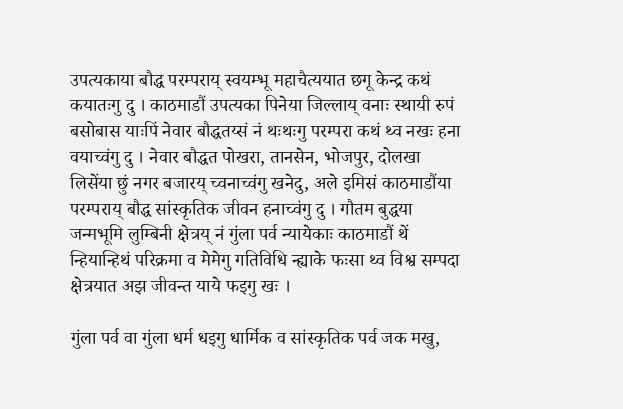उपत्यकाया बौद्ध परम्पराय् स्वयम्भू महाचैत्ययात छगू केन्द्र कथं कयातःगु दु । काठमाडौं उपत्यका पिनेया जिल्लाय् वनाः स्थायी रुपं बसोबास याःपिं नेवार बौद्धतय्सं नं थःथःगु परम्परा कथं थ्व नखः हना वयाच्वंगु दु । नेवार बौद्धत पोखरा, तानसेन, भोजपुर, दोलखा लिसेंया छुं नगर बजारय् च्वनाच्वंगु खनेदु, अले इमिसं काठमाडौंया परम्पराय् बौद्ध सांस्कृतिक जीवन हनाच्वंगु दु । गौतम बुद्धया जन्मभूमि लुम्बिनी क्षेत्रय् नं गुंला पर्व न्यायेकाः काठमाडौं थें न्हियान्हिथं परिक्रमा व मेमेगु गतिविधि न्ह्याके फःसा थ्व विश्व सम्पदा क्षेत्रयात अझ जीवन्त याये फइगु खः ।

गुंला पर्व वा गुंला धर्म धइगु धार्मिक व सांस्कृतिक पर्व जक मखु,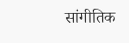सांगीतिक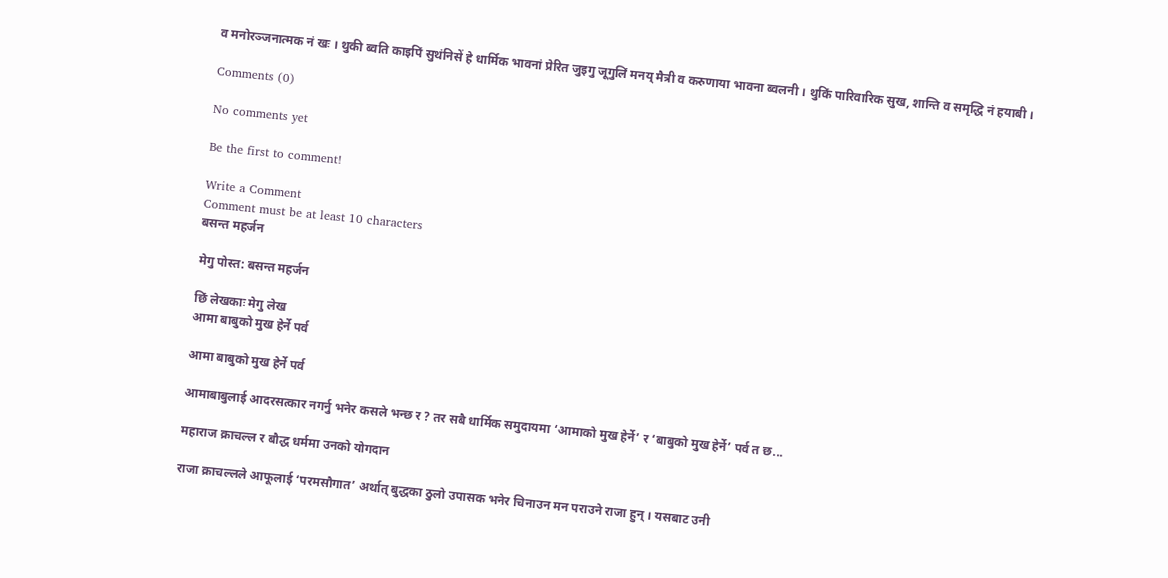व मनोरञ्जनात्मक नं खः । थुकी ब्वति काइपिं सुथंनिसें हे धार्मिक भावनां प्रेरित जुइगु जूगुलिं मनय् मैत्री व करुणाया भावना ब्वलनी । थुकिं पारिवारिक सुख, शान्ति व समृद्धि नं हयाबी ।

Comments (0)

No comments yet

Be the first to comment!

Write a Comment
Comment must be at least 10 characters
बसन्त महर्जन

मेगु पोस्त: बसन्त महर्जन

छिं लेखकाः मेगु लेख
आमा बाबुको मुख हेर्ने पर्व

आमा बाबुको मुख हेर्ने पर्व

आमाबाबुलाई आदरसत्कार नगर्नु भनेर कसले भन्छ र ? तर सबै धार्मिक समुदायमा ‘आमाको मुख हेर्ने’ र ‘बाबुको मुख हेर्ने’ पर्व त छ...

महाराज क्राचल्ल र बौद्ध धर्ममा उनको योगदान

राजा क्राचल्लले आफूलाई ‘परमसौगात’ अर्थात् बुद्धका ठुलो उपासक भनेर चिनाउन मन पराउने राजा हुन् । यसबाट उनी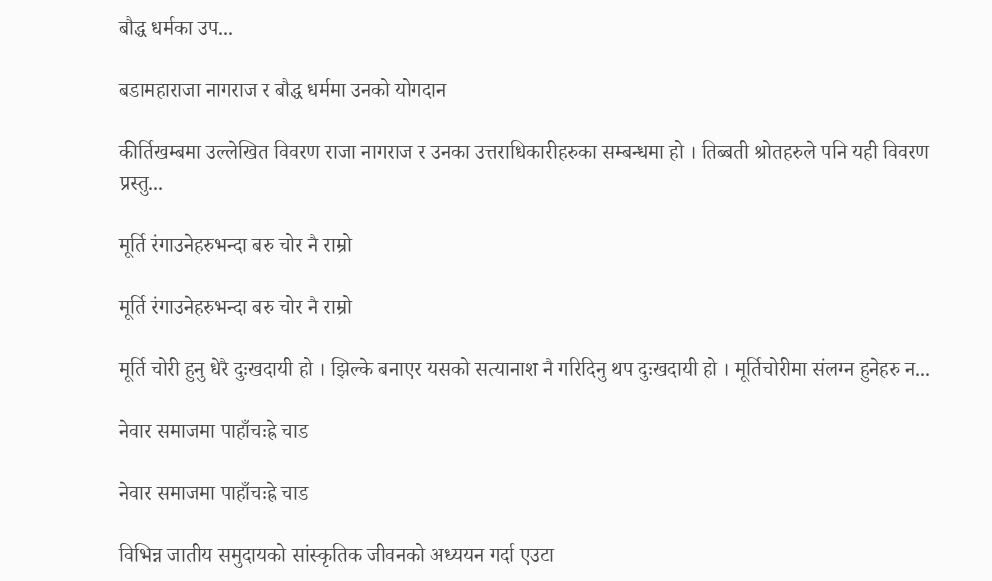बौद्ध धर्मका उप...

बडामहाराजा नागराज र बौद्ध धर्ममा उनको योगदान

कीर्तिखम्बमा उल्लेखित विवरण राजा नागराज र उनका उत्तराधिकारीहरुका सम्बन्धमा हो । तिब्बती श्रोतहरुले पनि यही विवरण प्रस्तु...

मूर्ति रंगाउनेहरुभन्दा बरु चोर नै राम्रो

मूर्ति रंगाउनेहरुभन्दा बरु चोर नै राम्रो

मूर्ति चोरी हुनु धेरै दुःखदायी हो । झिल्के बनाएर यसको सत्यानाश नै गरिदिनु थप दुःखदायी हो । मूर्तिचोरीमा संलग्न हुनेहरु न...

नेवार समाजमा पाहाँचःह्रे चाड

नेवार समाजमा पाहाँचःह्रे चाड

विभिन्न जातीय समुदायको सांस्कृतिक जीवनको अध्ययन गर्दा एउटा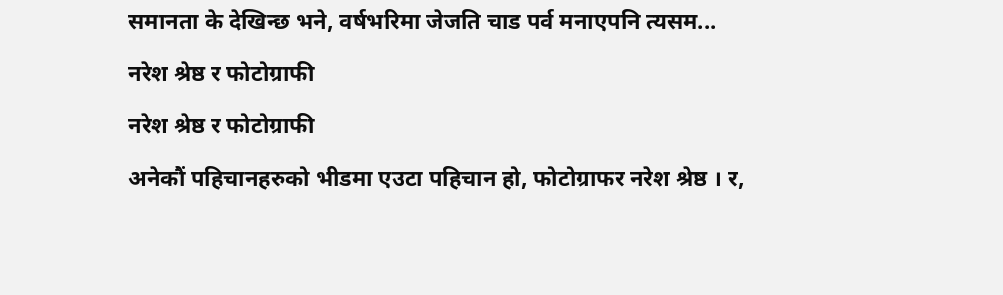समानता के देखिन्छ भने, वर्षभरिमा जेजति चाड पर्व मनाएपनि त्यसम...

नरेश श्रेष्ठ र फोटोग्राफी

नरेश श्रेष्ठ र फोटोग्राफी

अनेकौं पहिचानहरुको भीडमा एउटा पहिचान हो, फोटोग्राफर नरेश श्रेष्ठ । र,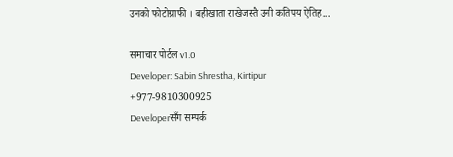उनको फोटोग्राफी । बहीखाता राखेजस्तै उनी कतिपय ऐतिह...

समाचार पोर्टल v1.0
Developer: Sabin Shrestha, Kirtipur
+977-9810300925
Developerसँग सम्पर्क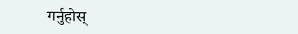गर्नुहोस्